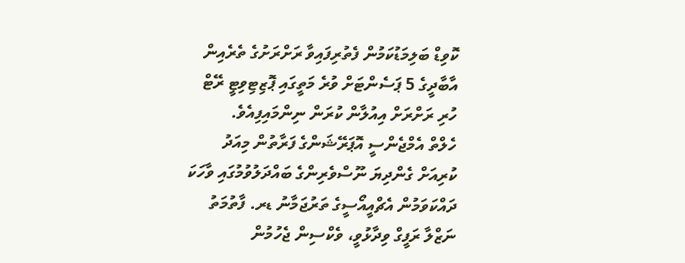ކޮވިޑް ބަލިމަޑުކަމުން ފެތުރިފައިވާ ރަށްރަށުގެ ތެރެއިން އާބާދީގެ 5 ޕަސެންޓަށް ވުރެ މަތީގައި ޕޮޒިޓިވިޓީ ރޭޓް ހުރި ރަށްރަށް އިއުލާން ކުރަން ނިންމައިފިއެވެ.
ހެލްތް އެމްޖެންސީ އޮޕަރޭޝަންގެ ފަރާތުން މިއަދު ކުރިއަށް ގެންދިޔަ ނޫސްވެރިންގެ ބައްދަލުވުމުގައި ވާހަކަ ދައްކަވަމުން އެޗްއީއޯސީގެ ތަރުޖަމާނު ޑރ. ފާތުމަތު ނަޒްލާ ރަފީގް ވިދާޅުވީ، ވެކްސިން ޖެހުމުން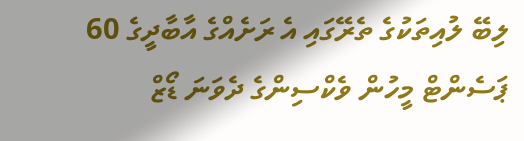ލިބޭ ލުއިތަކުގެ ތެރޭގައި އެ ރަށެއްގެ އާބާދީގެ 60 ޕަސެންޓް މީހުން ވެކްސިންގެ ދެވަނަ ޑޯޒް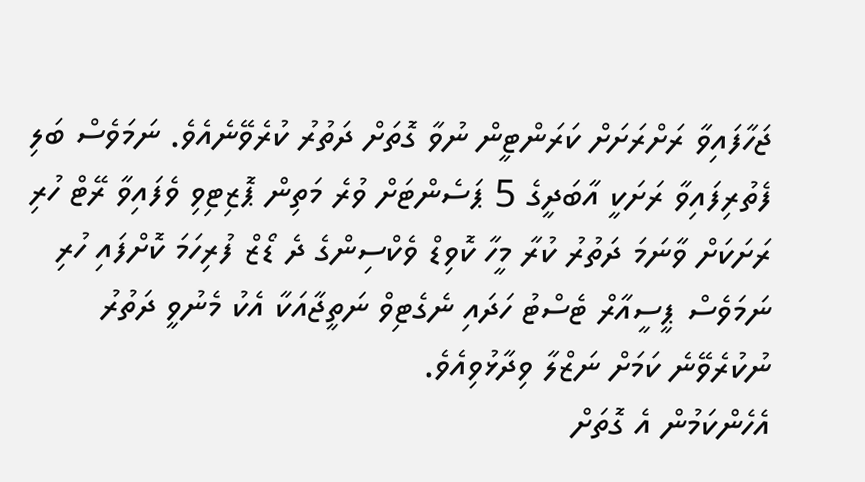ޖަހާފައިވާ ރަށްރަށަށް ކަރަންޓީން ނުވާ ގޮތަށް ދަތުރު ކުރެވޭނެއެވެ. ނަމަވެސް ބަލި ފެތުރިފައިވާ ރަށަކީ އާބަދީގެ 5 ޕަސެންޓަށް ވުރެ މަތިން ޕޮޒިޓިވި ވެފައިވާ ރޭޓް ހުރި ރަށަކަށް ވާނަމަ ދަތުރު ކުރާ މީހާ ކޮވިޑް ވެކްސިންގެ ދެ ޑޯޒް ފުރިހަމަ ކޮށްފައި ހުރި ނަމަވެސް ޕީސީއާރް ޓެސްޓު ހަދައި ނެގެޓިވް ނަތީޖާއަކާ އެކު މެނުވީ ދަތުރު ނުކުރެވޭނެ ކަމަށް ނަޒްލާ ވިދާޅުވިއެވެ.
އެހެންކަމުން އެ ގޮތަށް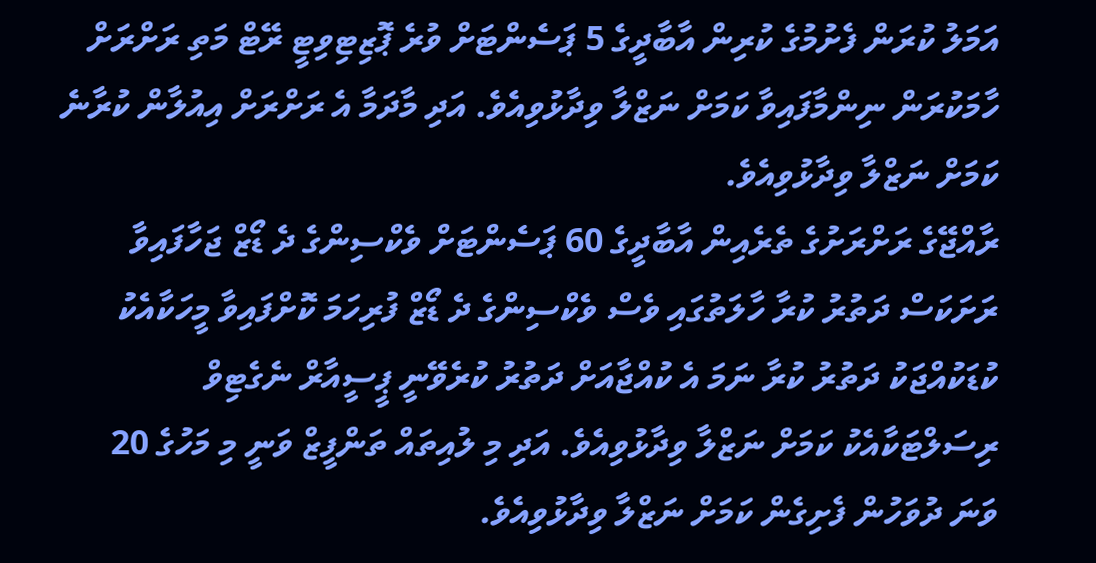އަމަލު ކުރަން ފެށުމުގެ ކުރިން އާބާދީގެ 5 ޕަސެންޓަށް ވުރެ ޕޮޒިޓިވިޓީ ރޭޓް މަތި ރަށްރަށް ހާމަކުރަން ނިންމާފައިވާ ކަމަށް ނަޒްލާ ވިދާޅުވިއެވެ. އަދި މާދަމާ އެ ރަށްރަށް އިއުލާން ކުރާނެ ކަމަށް ނަޒްލާ ވިދާޅުވިއެވެ.
ރާއްޖޭގެ ރަށްރަށުގެ ތެރެއިން އާބާދީގެ 60 ޕަސެންޓަށް ވެކްސިންގެ ދެ ޑޯޒް ޖަހާފައިވާ ރަށަކަސް ދަތުރު ކުރާ ހާލަތުގައި ވެސް ވެކްސިންގެ ދެ ޑޯޒް ފުރިހަމަ ކޮށްފައިވާ މީހަކާއެކު ކުޑަކުއްޖަކު ދަތުރު ކުރާ ނަމަ އެ ކުއްޖާއަށް ދަތުރު ކުރެވޭނީ ޕީސީއާރް ނެގެޓިވް ރިސަލްޓަކާއެކު ކަމަށް ނަޒްލާ ވިދާޅުވިއެވެ. އަދި މި ލުއިތައް ތަންފީޒް ވަނީ މި މަހުގެ 20 ވަނަ ދުވަހުން ފެށިގެން ކަމަށް ނަޒްލާ ވިދާޅުވިއެވެ.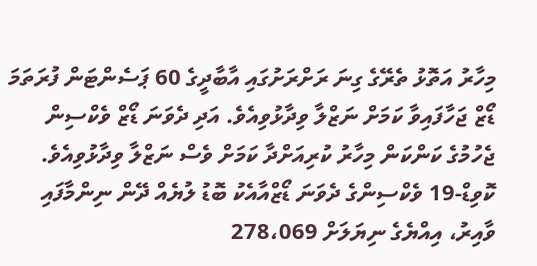މިހާރު އަތޮޅު ތެރޭގެ ގިނަ ރަށްރަށުގައި އާބާދީގެ 60 ޕަސެންޓަން ފުރަތަމަ ޑޯޒް ޖަހާފައިވާ ކަމަށް ނަޒްލާ ވިދާޅުވިއެވެ. އަދި ދެވަނަ ޑޯޒް ވެކްސިން ޖެހުމުގެ ކަންކަން މިހާރު ކުރިއަށްދާ ކަމަށް ވެސް ނަޒްލާ ވިދާޅުވިއެވެ.
ކޮވިޑް-19 ވެކްސިންގެ ދެވަނަ ޑޯޒްއާއެކު ބޮޑު ލުޔެއް ދޭން ނިންމާފައި ވާއިރު، އިއްޔެގެ ނިޔަލަށް 278،069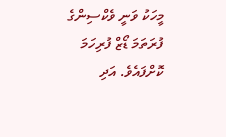މީހަކު ވަނީ ވެކްސިންގެ ފުރަތަމަ ޑޯޒް ފުރިހަމަ ކޮށްފައެވެ. އަދި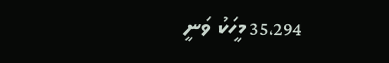35،294 މީހަކު ވަނީ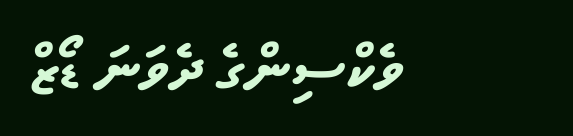ވެކްސިންގެ ދެވަނަ ޑޯޒް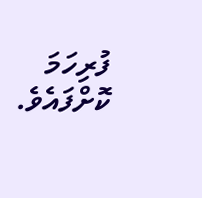ފުރިހަމަ ކޮށްފައެވެ.